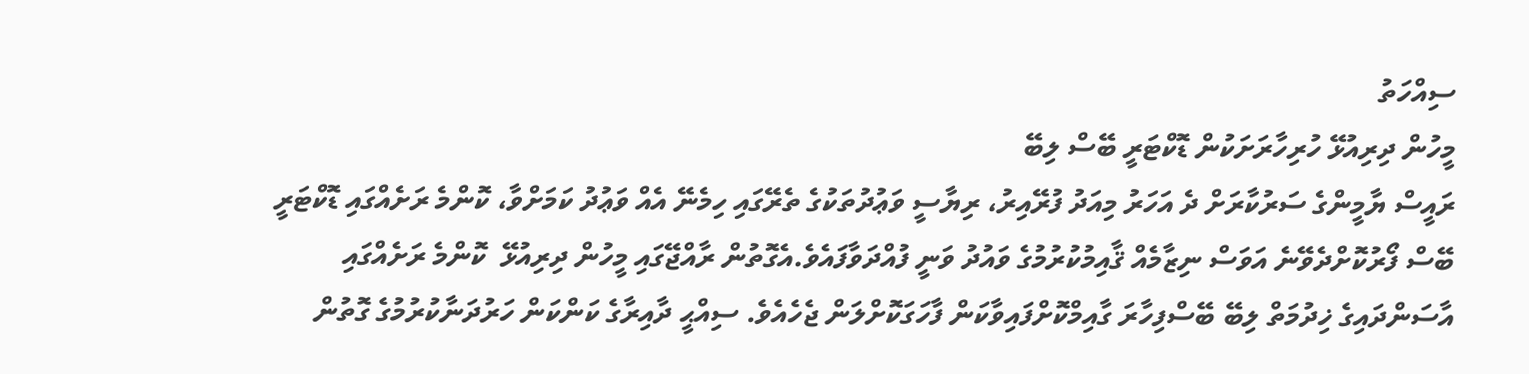ސިއްހަތު
މީހުން ދިރިއުޅޭ ހުރިހާރަށަކުން ޑޮކްޓަރީ ބޭސް ލިބޭ
ރައީސް ޔާމީންގެ ސަރުކާރަށް ދެ އަހަރު މިއަދު ފުރޭއިރު، ރިޔާސީ ވަޢުދުތަކުގެ ތެރޭގައި ހިމެނޭ އެއް ވަޢުދު ކަމަށްވާ، ކޮންމެ ރަށެއްގައި ޑޮކްޓަރީ ބޭސް ފޯރުކޮށްދެވޭނެ އަވަސް ނިޒާމެއް ޤާއިމުކުރުމުގެ ވައުދު ވަނީ ފުއްދަވާފައެވެ.އެގޮތުން ރާއްޖޭގައި މީހުން ދިރިއުޅޭ  ކޮންމެ ރަށެއްގައި އާސަންދައިގެ ޚިދުމަތް ލިބޭ ބޭސްފިހާރަ ގާއިމްކޮށްފައިވާކަން ފާހަގަކޮށްލަން ޖެހެއެވެ. ސިއްޙީ ދާއިރާގެ ކަންކަން ހަރުދަނާކުރުމުގެ ގޮތުން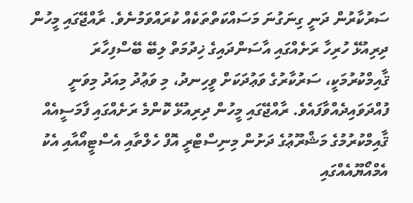ސަރުކާރުން ދަނީ ގިނަގުނަ މަސައްކަތްތަކެއް ކުރައްވަމުނެވެ. ރާއްޖޭގައި މީހުން ދިރިއުޅޭ ހުރިހާ ރަށެއްގައި އާސަންދައިގެ ޚިދުމަތް ލިބޭ ބޭސްފިހާރަ ޤާއިމްކުރުމަކީ، ސަރުކާރުގެ ވަޢުދަކަށް ވީހިނދު، މި ވަޢުދު މިއަދު މިވަނީ ފުއްދަވައިދެއްވާފައެވެ. ރާއްޖޭގައި މީހުން ދިރިއުޅޭ ކޮންމެ ރަށެއްގައި ފާމަސީއެއް ޤާއިމްކުރުމުގެ މަޝްރޫޢުގެ ދަށުން މިނިސްޓްރީ އޮފް ހެލްތާއި އެސްޓީއޯއާއި އެކު އެމްއޯޔޫއެއްގައި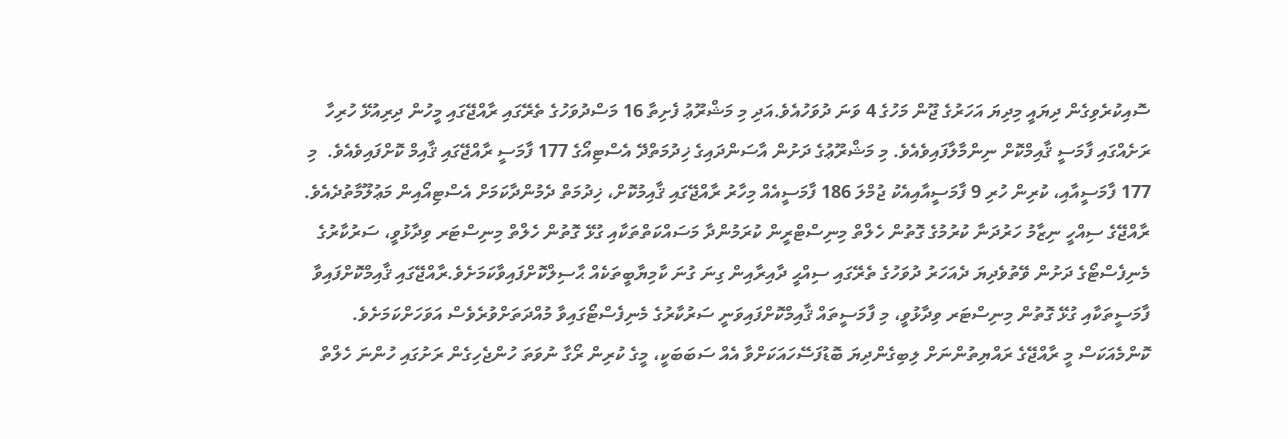ސޮއިކުރެވިގެން ދިޔައީ މިދިޔަ އަހަރުގެ ޖޫން މަހުގެ 4 ވަނަ ދުވަހުއެވެ.އަދި މި މަޝްރޫޢު ފެށިތާ 16 މަސްދުވަހުގެ ތެރޭގައި ރާއްޖޭގައި މީހުން ދިރިއުޅޭ ހުރިހާ ރަށެއްގައި ފާމަސީ ޤާއިމްކޮށް ނިންމާލާފައިވެއެވެ. މި މަޝްރޫޢުގެ ދަށުން އާސަންދައިގެ ޚިދުމަތްދޭ އެސްޓިއޯގެ 177 ފާމަސީ ރާއްޖޭގައި ޤާއިމް ކޮށްފައިވެއެވެ.  މި 177 ފާމަސީއާއި، ކުރިން ހުރި 9 ފާމަސީއާއިއެކު ޖުމްލަ 186 ފާމަސީއެއް މިހާރު ރާއްޖޭގައި ޤާއިމުކޮށް، ޚިދުމަތް ދެމުންދާކަމަށް އެސްޓިއޯއިން މަޢުލޫމާތުދެއެވެ. ރާއްޖޭގެ ސިއްހީ ނިޒާމު ހަރުދަނާ ކުރުމުގެ ގޮތުން ހެލްތް މިނިސްޓްރީން ކުރަމުންދާ މަސައްކަތްތަކާއި ގުޅޭ ގޮތުން ހެލްތް މިނިސްޓަރ ވިދާޅުވީ، ސަރުކާރުގެ މެނިފެސްޓޯގެ ދަށުން ވޭތުވެދިޔަ ދެއަހަރު ދުވަހުގެ ތެރޭގައި ސިއްޙީ ދާއިރާއިން ގިނަ ގުނަ ކާމިޔާބީތަކެއް ޙާސިލްކޮށްފައިވާކަމަށެވެ.ރާއްޖޭގައި ޤާއިމްކޮށްފައިވާ ފާމަސީތަކާއި ގުޅޭ ގޮތުން މިނިސްޓަރ ވިދާޅުވީ، މި ފާމަސީތައް ޤާއިމްކޮށްފައިވަނީ ސަރުކާރުގެ މެނިފެސްޓޯގައިވާ މުއްދަތަށްވުރެވެސް އަވަހަށްކަމަށެވެ. ކޮންމެއަކަސް މީ ރާއްޖޭގެ ރައްޔިތުންނަށް ލިބިގެންދިޔަ ބޮޑުފަސޭހައަކަށްވާ އެއް ސަބަބަކީ، މީގެ ކުރިން ރޯގާ ނުވަތަ ހުންޖެހިގެން ރަށުގައި ހުންނަ ހެލްތް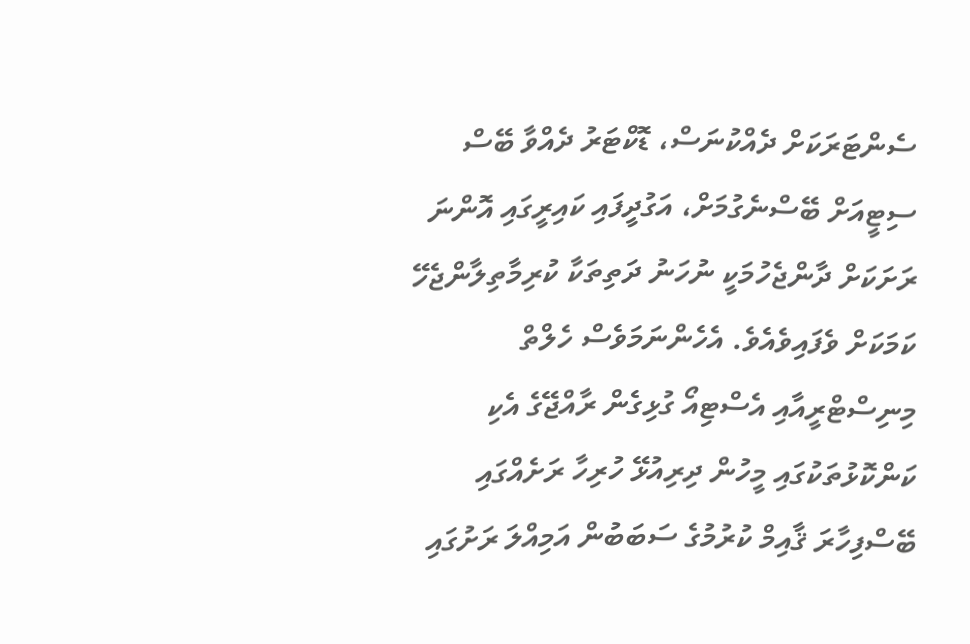ސެންޓަރަކަށް ދެއްކުނަސް، ޑޮކްޓަރު ދެއްވާ ބޭސް ސިޓީއަށް ބޭސްނެގުމަށް، އަގުދީފައި ކައިރީގައި އޮންނަ ރަށަކަށް ދާންޖެހުމަކީ ނުހަނު ދަތިތަކާ ކުރިމާތިލާންޖެހޭ ކަމަކަށް ވެފައިވެއެވެ. އެހެންނަމަވެސް ހެލްތް މިނިސްޓްރީއާއި އެސްޓިއޯ ގުޅިގެން ރާއްޖޭގެ އެކި ކަންކޮޅުތަކުގައި މީހުން ދިރިއުޅޭ ހުރިހާ ރަށެއްގައި ބޭސްފިހާރަ ޤާއިމް ކުރުމުގެ ސަބަބުން އަމިއްލަ ރަށުގައި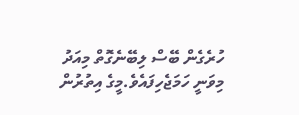ހުރެގެން ބޭސް ލިބޭނެގޮތް މިއަދު މިވަނީ ހަމަޖެހިފައެވެ.މީގެ އިތުރުން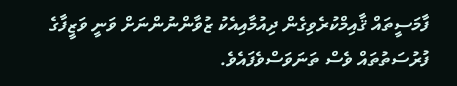ފާމަސީތައް ޤާއިމްކުރެވިގެން ދިއުމާއިއެކު ޒުވާންނުންނަށް ވަނީ ވަޒީފާގެ ފުރުސަތުތައް ވެސް ތަނަވަސްވެފައެވެ.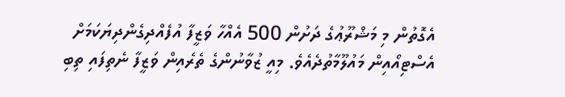އެގޮތުން މި މަޝްރޫޢުގެ ދަށުން 500 އެއްހާ ވަޒީފާ އުފެއްދިގެންދިޔަކަމަށް އެސްޓިއޯއިން މައުލޫމާތުދެއެވެ. މިއީ ޒުވާނުންގެ ތެރެއިން ވަޒީފާ ނެތިފައި ތިބި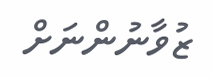ޒުވާނުންނަށް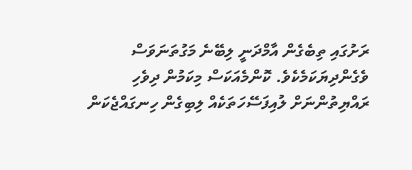ރަށުގައި ތިބެގެން އާމްދަނީ ލިބޭނެ މަގުތަނަވަސް ވެގެންދިޔަކަމެކެވެ. ކޮންމެއަކަސް މިކަމުން ދިވެހި ރައްޔިތުންނަށް ލުއިފަސޭހަތަކެއް ލިބިގެން ހިނގައްޖެކަން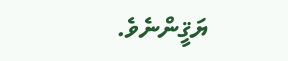ޔަޤީންނެވެ.